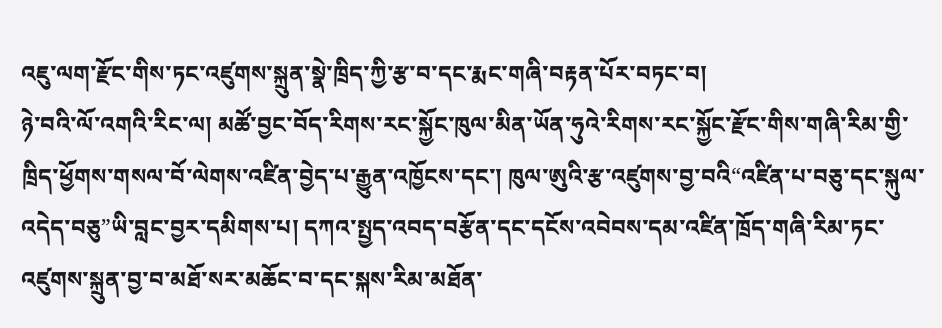འཇུ་ལག་རྫོང་གིས་ཏང་འཛུགས་སྐྲུན་སྣེ་ཁྲིད་ཀྱི་རྩ་བ་དང་རྨང་གཞི་བརྟན་པོར་བཏང་བ།
ཉེ་བའི་ལོ་འགའི་རིང་ལ། མཚོ་བྱང་བོད་རིགས་རང་སྐྱོང་ཁུལ་མིན་ཡོན་ཧུའེ་རིགས་རང་སྐྱོང་རྫོང་གིས་གཞི་རིམ་གྱི་ཁྲིད་ཕྱོགས་གསལ་བོ་ལེགས་འཛིན་བྱེད་པ་རྒྱུན་འཁྱོངས་དང་། ཁུལ་ཨུའི་རྩ་འཛུགས་བྱ་བའི“འཛིན་པ་བཅུ་དང་སྐུལ་འདེད་བཅུ”ཡི་བླང་བྱར་དམིགས་པ། དཀའ་སྤྱད་འབད་བརྩོན་དང་དངོས་འབེབས་དམ་འཛིན་ཁྲོད་གཞི་རིམ་ཏང་འཛུགས་སྐྲུན་བྱ་བ་མཐོ་སར་མཆོང་བ་དང་སྐས་རིམ་མཐོན་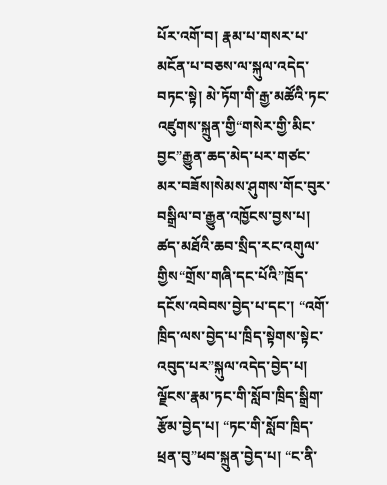པོར་འགོ་བ། རྣམ་པ་གསར་པ་མངོན་པ་བཅས་ལ་སྐུལ་འདེད་བཏང་སྟེ། མེ་ཏོག་གི་རྒྱ་མཚོའི་ཏང་འཛུགས་སྐྲུན་གྱི“གསེར་གྱི་མིང་བྱང”རྒྱུན་ཆད་མེད་པར་གཙང་མར་བཟོས།སེམས་ཤུགས་གོང་བུར་བསྒྲིལ་བ་རྒྱུན་འཁྱོངས་བྱས་པ། ཚད་མཐོའི་ཆབ་སྲིད་རང་འགུལ་གྱིས“གྲོས་གཞི་དང་པོའི”ཁྲོད་དངོས་འབེབས་བྱེད་པ་དང་། “འགོ་ཁྲིད་ལས་བྱེད་པ་ཁྲིད་སྟེགས་སྟེང་འབུད་པར”སྐུལ་འདེད་བྱེད་པ། ལྗོངས་རྣམ་ཏང་གི་སློབ་ཁྲིད་སྒྲིག་རྩོམ་བྱེད་པ། “ཏང་གི་སློབ་ཁྲིད་ཕྲན་བུ”ཕབ་སྐྲུན་བྱེད་པ། “ང་ནི་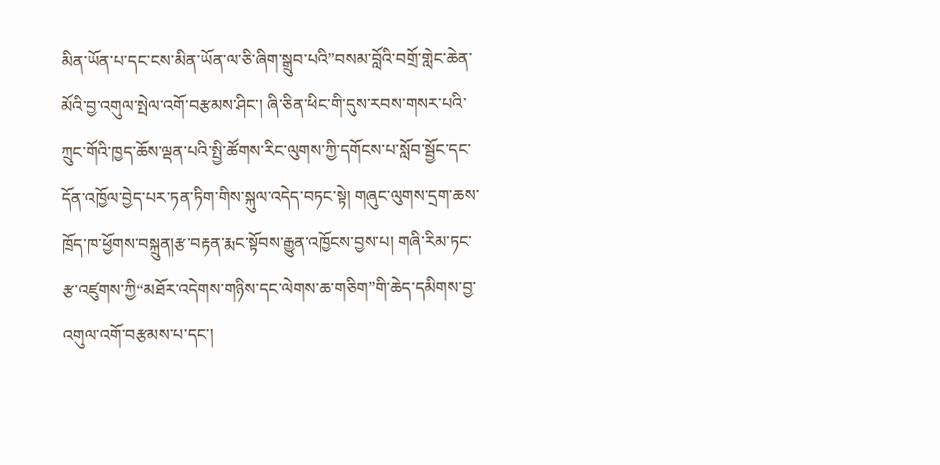མིན་ཡོན་པ་དང་ངས་མིན་ཡོན་ལ་ཅི་ཞིག་སྒྲུབ་པའི”བསམ་བློའི་བགྲོ་གླེང་ཆེན་མོའི་བྱ་འགུལ་སྤེལ་འགོ་བརྩམས་ཤིང་། ཞི་ཅིན་ཕིང་གི་དུས་རབས་གསར་པའི་ཀྲུང་གོའི་ཁྱད་ཆོས་ལྡན་པའི་སྤྱི་ཚོགས་རིང་ལུགས་ཀྱི་དགོངས་པ་སློབ་སྦྱོང་དང་དོན་འཁྱོལ་བྱེད་པར་ཏན་ཏིག་གིས་སྐུལ་འདེད་བཏང་སྟེ། གཞུང་ལུགས་དྲག་ཆས་ཁྲོད་ཁ་ཕྱོགས་བསྐྲུན།རྩ་བརྟན་རྨང་སྟོབས་རྒྱུན་འཁྱོངས་བྱས་པ། གཞི་རིམ་ཏང་རྩ་འཛུགས་ཀྱི“མཐོར་འདེགས་གཉིས་དང་ལེགས་ཆ་གཅིག”གི་ཆེད་དམིགས་བྱ་འགུལ་འགོ་བརྩམས་པ་དང་།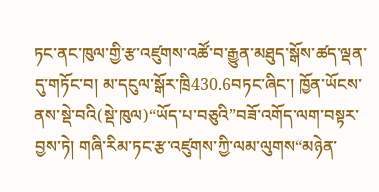ཏང་ནང་ཁུལ་གྱི་རྩ་འཛུགས་འཚོ་བ་རྒྱུན་མཐུད་སྒོས་ཚད་ལྡན་དུ་གཏོང་བ། མ་དངུལ་སྒོར་ཁྲི430.6བཏང་ཞིང་། ཁྱོན་ཡོངས་ནས་སྡེ་བའི(སྡེ་ཁུལ)“ཡོད་པ་བཅུའི”བཟོ་འགོད་ལག་བསྟར་བྱས་ཏེ། གཞི་རིམ་ཏང་རྩ་འཛུགས་ཀྱི་ལམ་ལུགས“མཉེན་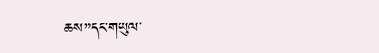ཆས”དང་གཡུལ་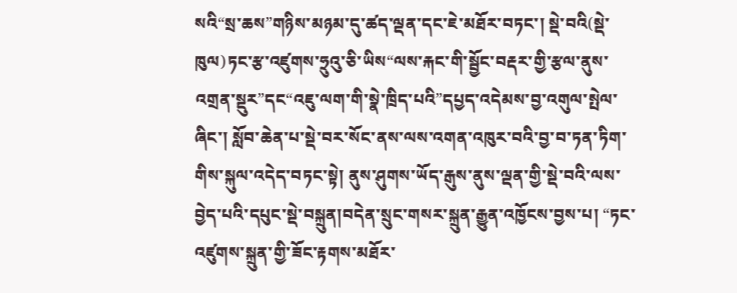སའི“སྲ་ཆས”གཉིས་མཉམ་དུ་ཚད་ལྡན་དང་ཇེ་མཐོར་བཏང་། སྡེ་བའི(སྡེ་ཁུལ)ཏང་རྩ་འཛུགས་ཧྲུའུ་ཅི་ཡིས“ལས་རྐང་གི་སྦྱོང་བརྡར་གྱི་རྩལ་ནུས་འགྲན་སྡུར”དང“འཇུ་ལག་གི་སྣེ་ཁྲིད་པའི”དཔྱད་འདེམས་བྱ་འགུལ་སྤེལ་ཞིང་། སློབ་ཆེན་པ་སྡེ་བར་སོང་ནས་ལས་འགན་འཁུར་བའི་བྱ་བ་ཏན་ཏིག་གིས་སྐུལ་འདེད་བཏང་སྟེ། ནུས་ཤུགས་ཡོད་རྒུས་ནུས་ལྡན་གྱི་སྡེ་བའི་ལས་བྱེད་པའི་དཔུང་སྡེ་བསྐྲུན།བདེན་སྲུང་གསར་སྐྲུན་རྒྱུན་འཁྱོངས་བྱས་པ། “ཏང་འཛུགས་སྐྲུན་གྱི་ཟོང་རྟགས་མཐོར་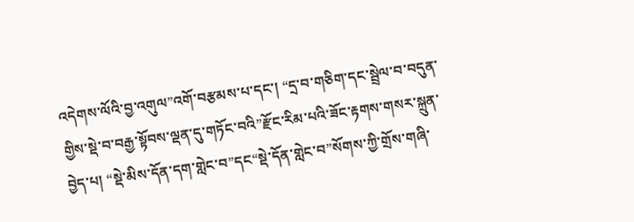འདེགས་ལོའི་བྱ་འགུལ”འགོ་བརྩམས་པ་དང་། “དྲ་བ་གཅིག་དང་སྦྲེལ་བ་བདུན་གྱིས་སྡེ་བ་བརྒྱ་སྟོབས་ལྡན་དུ་གཏོང་བའི”རྫོང་རིམ་པའི་ཟོང་རྟགས་གསར་སྐྲུན་བྱེད་པ། “སྡེ་མིས་དོན་དག་གླེང་བ”དང“སྡེ་དོན་གླེང་བ”སོགས་ཀྱི་གྲོས་གཞི་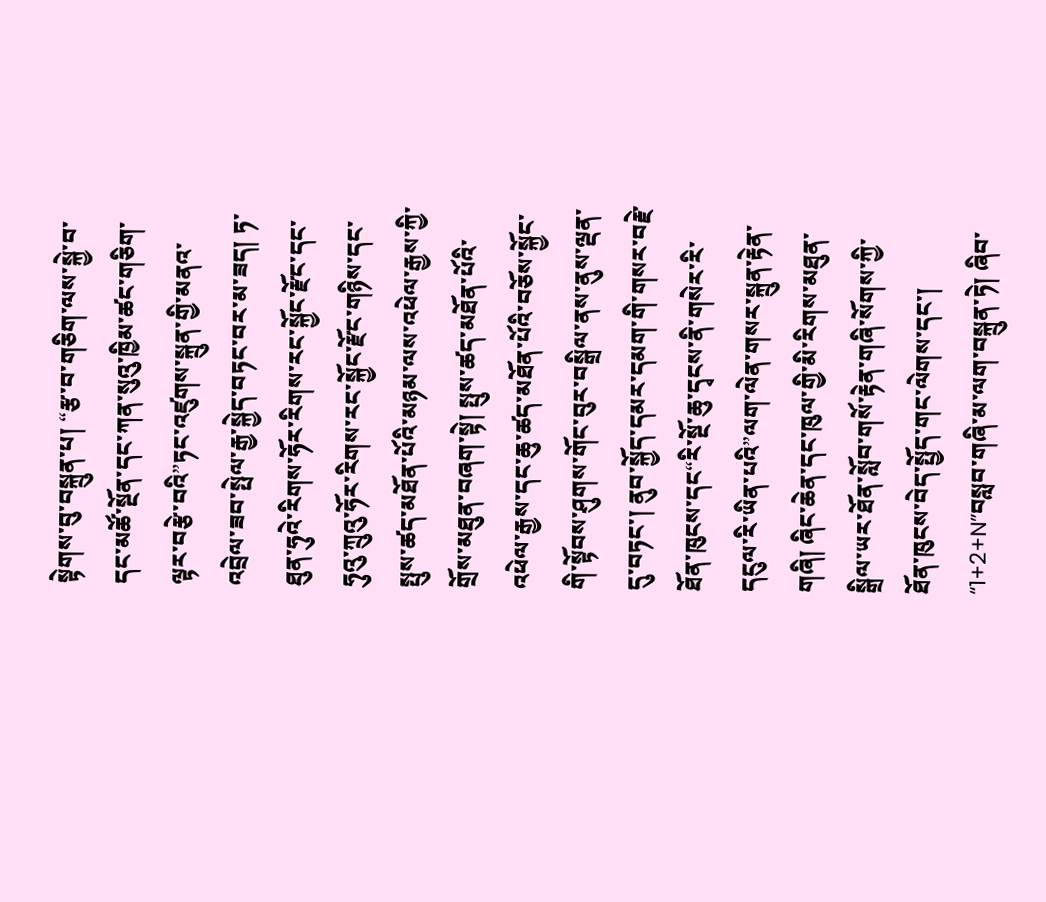སྟེགས་བུ་བསྐྲུན་པ། “རྩ་བ་གཅིག་ལས་སྐྱེ་བ་དང་མཚོ་སྔོན་དང་ཀན་སུའུ་ཁྱིམ་ཚང་གཅིག་ལྟར་བརྩེ་བའི”ཏང་འཛུགས་སྐྲུན་གྱི་མནའ་འབྲེལ་ཟབ་སྤེལ་རྒྱ་སྐྱེད་བཏང་བར་མ་ཟད། ཏ་ཐུན་ཧུའེ་རིགས་ཧོར་རིགས་རང་སྐྱོང་རྫོང་དང་ཧུའུ་ཀྲུའུ་ཧོར་རིགས་རང་སྐྱོང་རྫོང་གཉིས་དང་སྤུས་ཚད་མཐོན་པོའི་མཉམ་ལས་འཕེལ་རྒྱས་ཀྱི་གྲོས་མཐུན་བཞག་སྟེ། སྤུས་ཚད་མཐོན་པོའི་འཕེལ་རྒྱས་དང་ཆུ་ཚད་མཐོན་པོའི་བཅོས་སྐྱོང་གི་སྟོབས་ཤུགས་གོང་བུར་བསྒྲིལ་ནས་ནུས་ལྡན་དུ་བཏང་། ནུབ་སྐྱོད་དམར་དམག་གི་གསར་བརྗེ་ཐོན་ཁུངས་དང“རི་སྔོ་ཆུ་དྭངས་ནི་གསེར་རི་དངུལ་རི་ཡིན་པའི”ལག་ལེན་གསར་སྐྲུན་རྟེན་གཞི། ཞིང་ཆེན་དང་ཁུལ་གྱི་མི་རིགས་མཐུན་སྒྲིལ་ཡར་ཐོན་སློབ་གསོ་རྟེན་གཞི་སོགས་ཀྱི་ཐོན་ཁུངས་བེད་སྤྱོད་གང་ལེགས་དང་། “1+2+N”བསླབ་གཞི་མ་ལག་བསྐྲུན་ཏེ། ཞིབ་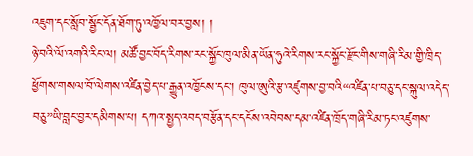འཇུག་དང་སློབ་སྦྱོང་དོན་ཐོག་ཏུ་འཁྱོལ་བར་བྱས། །
ཉེ་བའི་ལོ་འགའི་རིང་ལ། མཚོ་བྱང་བོད་རིགས་རང་སྐྱོང་ཁུལ་མིན་ཡོན་ཧུའེ་རིགས་རང་སྐྱོང་རྫོང་གིས་གཞི་རིམ་གྱི་ཁྲིད་ཕྱོགས་གསལ་བོ་ལེགས་འཛིན་བྱེད་པ་རྒྱུན་འཁྱོངས་དང་། ཁུལ་ཨུའི་རྩ་འཛུགས་བྱ་བའི“འཛིན་པ་བཅུ་དང་སྐུལ་འདེད་བཅུ”ཡི་བླང་བྱར་དམིགས་པ། དཀའ་སྤྱད་འབད་བརྩོན་དང་དངོས་འབེབས་དམ་འཛིན་ཁྲོད་གཞི་རིམ་ཏང་འཛུགས་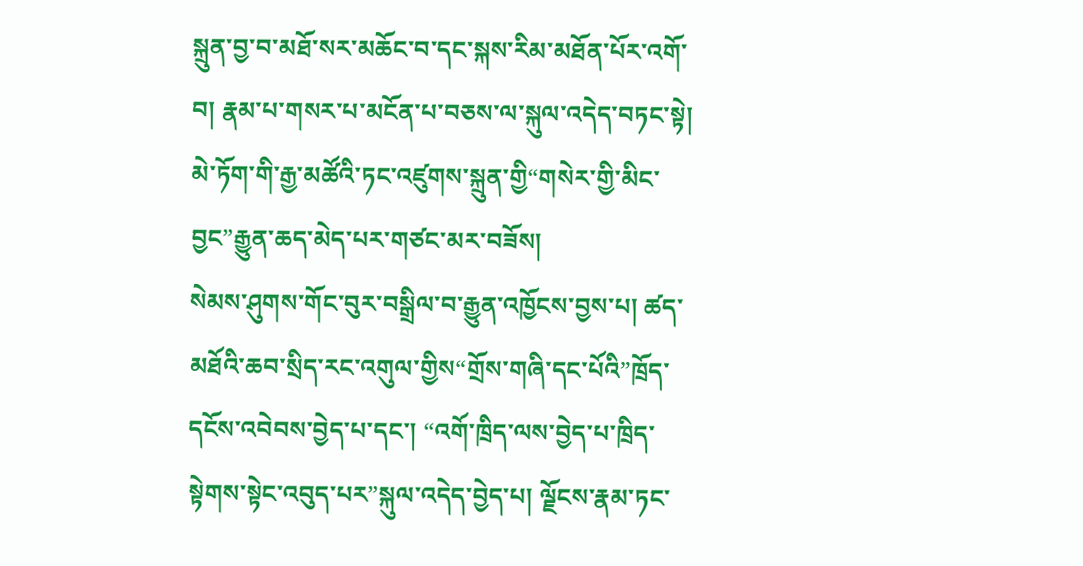སྐྲུན་བྱ་བ་མཐོ་སར་མཆོང་བ་དང་སྐས་རིམ་མཐོན་པོར་འགོ་བ། རྣམ་པ་གསར་པ་མངོན་པ་བཅས་ལ་སྐུལ་འདེད་བཏང་སྟེ། མེ་ཏོག་གི་རྒྱ་མཚོའི་ཏང་འཛུགས་སྐྲུན་གྱི“གསེར་གྱི་མིང་བྱང”རྒྱུན་ཆད་མེད་པར་གཙང་མར་བཟོས།
སེམས་ཤུགས་གོང་བུར་བསྒྲིལ་བ་རྒྱུན་འཁྱོངས་བྱས་པ། ཚད་མཐོའི་ཆབ་སྲིད་རང་འགུལ་གྱིས“གྲོས་གཞི་དང་པོའི”ཁྲོད་དངོས་འབེབས་བྱེད་པ་དང་། “འགོ་ཁྲིད་ལས་བྱེད་པ་ཁྲིད་སྟེགས་སྟེང་འབུད་པར”སྐུལ་འདེད་བྱེད་པ། ལྗོངས་རྣམ་ཏང་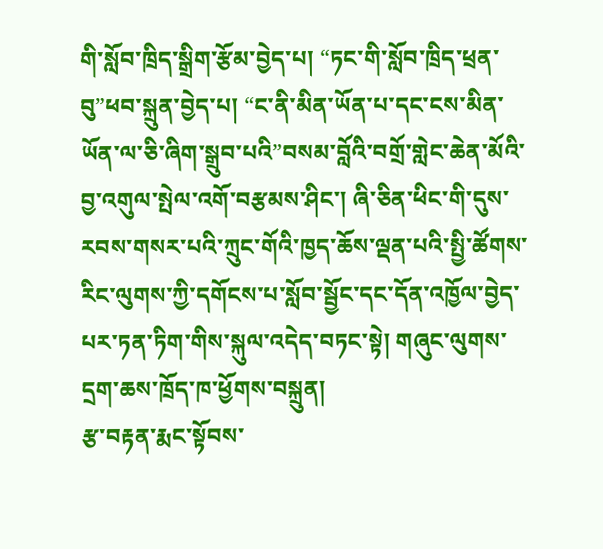གི་སློབ་ཁྲིད་སྒྲིག་རྩོམ་བྱེད་པ། “ཏང་གི་སློབ་ཁྲིད་ཕྲན་བུ”ཕབ་སྐྲུན་བྱེད་པ། “ང་ནི་མིན་ཡོན་པ་དང་ངས་མིན་ཡོན་ལ་ཅི་ཞིག་སྒྲུབ་པའི”བསམ་བློའི་བགྲོ་གླེང་ཆེན་མོའི་བྱ་འགུལ་སྤེལ་འགོ་བརྩམས་ཤིང་། ཞི་ཅིན་ཕིང་གི་དུས་རབས་གསར་པའི་ཀྲུང་གོའི་ཁྱད་ཆོས་ལྡན་པའི་སྤྱི་ཚོགས་རིང་ལུགས་ཀྱི་དགོངས་པ་སློབ་སྦྱོང་དང་དོན་འཁྱོལ་བྱེད་པར་ཏན་ཏིག་གིས་སྐུལ་འདེད་བཏང་སྟེ། གཞུང་ལུགས་དྲག་ཆས་ཁྲོད་ཁ་ཕྱོགས་བསྐྲུན།
རྩ་བརྟན་རྨང་སྟོབས་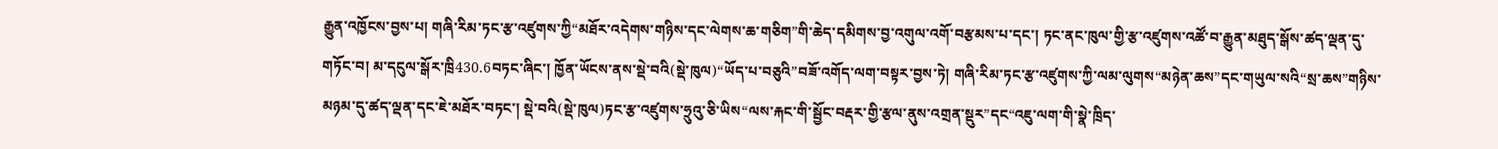རྒྱུན་འཁྱོངས་བྱས་པ། གཞི་རིམ་ཏང་རྩ་འཛུགས་ཀྱི“མཐོར་འདེགས་གཉིས་དང་ལེགས་ཆ་གཅིག”གི་ཆེད་དམིགས་བྱ་འགུལ་འགོ་བརྩམས་པ་དང་། ཏང་ནང་ཁུལ་གྱི་རྩ་འཛུགས་འཚོ་བ་རྒྱུན་མཐུད་སྒོས་ཚད་ལྡན་དུ་གཏོང་བ། མ་དངུལ་སྒོར་ཁྲི430.6བཏང་ཞིང་། ཁྱོན་ཡོངས་ནས་སྡེ་བའི(སྡེ་ཁུལ)“ཡོད་པ་བཅུའི”བཟོ་འགོད་ལག་བསྟར་བྱས་ཏེ། གཞི་རིམ་ཏང་རྩ་འཛུགས་ཀྱི་ལམ་ལུགས“མཉེན་ཆས”དང་གཡུལ་སའི“སྲ་ཆས”གཉིས་མཉམ་དུ་ཚད་ལྡན་དང་ཇེ་མཐོར་བཏང་། སྡེ་བའི(སྡེ་ཁུལ)ཏང་རྩ་འཛུགས་ཧྲུའུ་ཅི་ཡིས“ལས་རྐང་གི་སྦྱོང་བརྡར་གྱི་རྩལ་ནུས་འགྲན་སྡུར”དང“འཇུ་ལག་གི་སྣེ་ཁྲིད་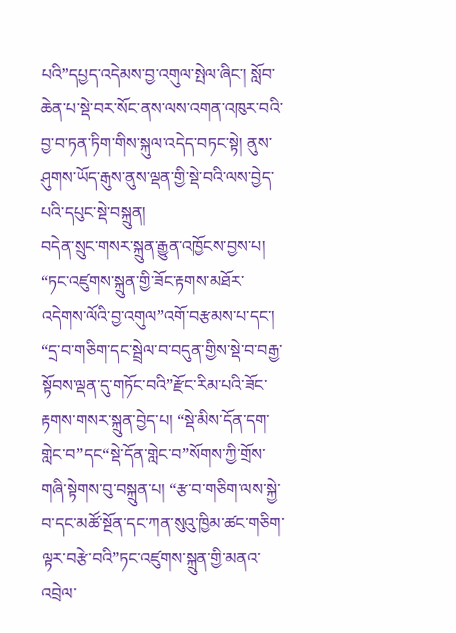པའི”དཔྱད་འདེམས་བྱ་འགུལ་སྤེལ་ཞིང་། སློབ་ཆེན་པ་སྡེ་བར་སོང་ནས་ལས་འགན་འཁུར་བའི་བྱ་བ་ཏན་ཏིག་གིས་སྐུལ་འདེད་བཏང་སྟེ། ནུས་ཤུགས་ཡོད་རྒུས་ནུས་ལྡན་གྱི་སྡེ་བའི་ལས་བྱེད་པའི་དཔུང་སྡེ་བསྐྲུན།
བདེན་སྲུང་གསར་སྐྲུན་རྒྱུན་འཁྱོངས་བྱས་པ། “ཏང་འཛུགས་སྐྲུན་གྱི་ཟོང་རྟགས་མཐོར་འདེགས་ལོའི་བྱ་འགུལ”འགོ་བརྩམས་པ་དང་། “དྲ་བ་གཅིག་དང་སྦྲེལ་བ་བདུན་གྱིས་སྡེ་བ་བརྒྱ་སྟོབས་ལྡན་དུ་གཏོང་བའི”རྫོང་རིམ་པའི་ཟོང་རྟགས་གསར་སྐྲུན་བྱེད་པ། “སྡེ་མིས་དོན་དག་གླེང་བ”དང“སྡེ་དོན་གླེང་བ”སོགས་ཀྱི་གྲོས་གཞི་སྟེགས་བུ་བསྐྲུན་པ། “རྩ་བ་གཅིག་ལས་སྐྱེ་བ་དང་མཚོ་སྔོན་དང་ཀན་སུའུ་ཁྱིམ་ཚང་གཅིག་ལྟར་བརྩེ་བའི”ཏང་འཛུགས་སྐྲུན་གྱི་མནའ་འབྲེལ་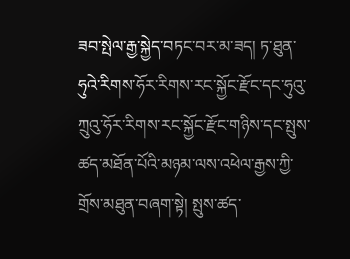ཟབ་སྤེལ་རྒྱ་སྐྱེད་བཏང་བར་མ་ཟད། ཏ་ཐུན་ཧུའེ་རིགས་ཧོར་རིགས་རང་སྐྱོང་རྫོང་དང་ཧུའུ་ཀྲུའུ་ཧོར་རིགས་རང་སྐྱོང་རྫོང་གཉིས་དང་སྤུས་ཚད་མཐོན་པོའི་མཉམ་ལས་འཕེལ་རྒྱས་ཀྱི་གྲོས་མཐུན་བཞག་སྟེ། སྤུས་ཚད་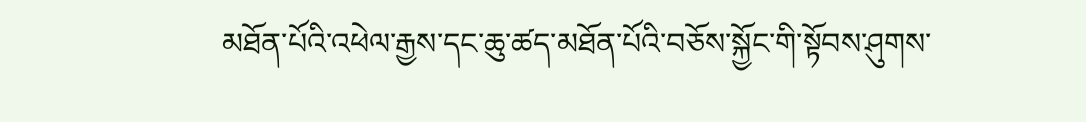མཐོན་པོའི་འཕེལ་རྒྱས་དང་ཆུ་ཚད་མཐོན་པོའི་བཅོས་སྐྱོང་གི་སྟོབས་ཤུགས་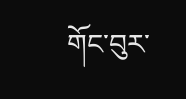གོང་བུར་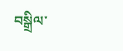བསྒྲིལ་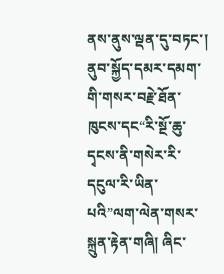ནས་ནུས་ལྡན་དུ་བཏང་། ནུབ་སྐྱོད་དམར་དམག་གི་གསར་བརྗེ་ཐོན་ཁུངས་དང“རི་སྔོ་ཆུ་དྭངས་ནི་གསེར་རི་དངུལ་རི་ཡིན་པའི”ལག་ལེན་གསར་སྐྲུན་རྟེན་གཞི། ཞིང་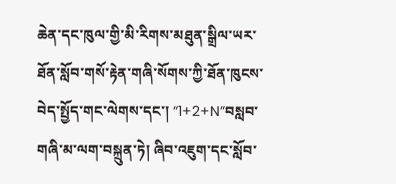ཆེན་དང་ཁུལ་གྱི་མི་རིགས་མཐུན་སྒྲིལ་ཡར་ཐོན་སློབ་གསོ་རྟེན་གཞི་སོགས་ཀྱི་ཐོན་ཁུངས་བེད་སྤྱོད་གང་ལེགས་དང་། “1+2+N”བསླབ་གཞི་མ་ལག་བསྐྲུན་ཏེ། ཞིབ་འཇུག་དང་སློབ་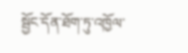སྦྱོང་དོན་ཐོག་ཏུ་འཁྱོལ་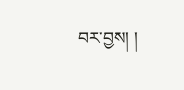བར་བྱས། །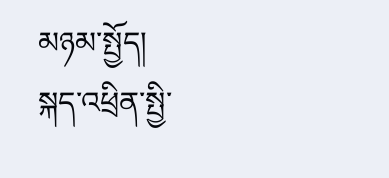མཉམ་སྤྱོད།
སྐད་འཕྲིན་སྤྱི་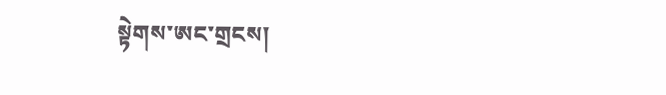སྟེགས་ཨང་གྲངས།